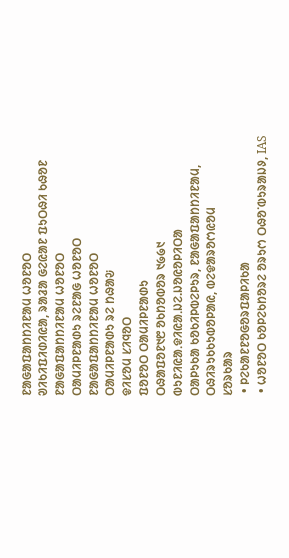ᱱᱟᱜᱟᱯᱟᱴᱴᱤᱱᱟᱢ ᱦᱚᱱᱚᱛ
ᱣᱤᱠᱤᱯᱤᱰᱤᱭᱟ, ᱨᱟᱲᱟ ᱜᱮᱭᱟᱱ ᱯᱩᱛᱷᱤ ᱠᱷᱚᱱ
ᱱᱟᱜᱟᱯᱟᱴᱴᱤᱱᱟᱢ ᱦᱚᱱᱚᱛ
ᱛᱟᱢᱤᱞᱱᱟᱰᱩ ᱨᱮᱱᱟᱜ ᱦᱚᱱᱚᱛ
ᱱᱟᱜᱟᱯᱟᱴᱴᱤᱱᱟᱢ ᱦᱚᱱᱚᱛ
ᱛᱟᱢᱤᱞᱱᱟᱰᱩ ᱨᱮ ᱴᱷᱟᱶ
ᱫᱤᱥᱚᱢ ᱥᱤᱧᱚᱛ
ᱯᱚᱱᱚᱛ ᱛᱟᱢᱤᱞᱱᱟᱰᱩ
ᱛᱷᱟᱯᱚᱱ᱑᱘ ᱚᱠᱴᱚᱵᱚᱨ ᱑᱙᱙᱑
ᱵᱩᱱᱤᱭᱟᱹᱫᱤᱭᱟᱹᱡᱮ.ᱡᱚᱭᱚᱞᱤᱛᱟ
ᱛᱟᱞᱩᱠᱟ ᱠᱚᱠᱤᱞᱵᱮᱞᱩᱨ, ᱱᱟᱜᱟᱯᱟᱴᱴᱤᱱᱟᱢ, ᱛᱷᱤᱨᱩᱠᱠᱩᱵᱚᱞᱟᱭ, ᱵᱮᱫᱟᱨᱚᱬᱭᱚᱢ
ᱥᱚᱨᱠᱟᱨ
 • ᱞᱮᱠᱟᱱᱱᱚᱜᱚᱨᱯᱟᱞᱤᱠᱟ
 • ᱦᱚᱱᱚᱛ ᱠᱚᱞᱮᱠᱴᱚᱨᱮ ᱚᱨᱩᱬ ᱛᱷᱚᱸᱵᱩᱨᱟᱡᱽ, IAS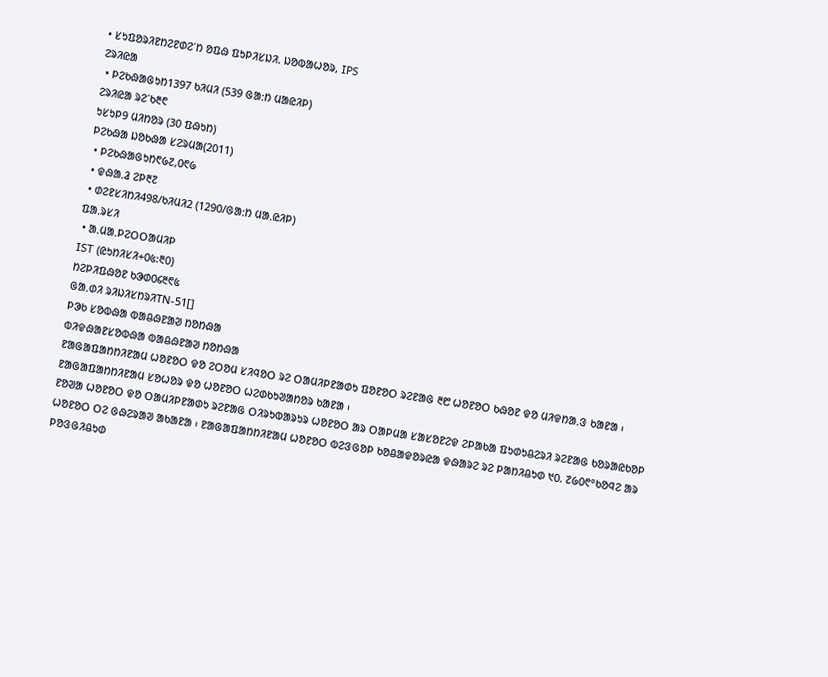• ᱥᱩᱯᱚᱨᱤᱱᱴᱮᱱᱰᱮᱸᱴ ᱚᱯᱷ ᱯᱩᱞᱤᱥᱡᱤ. ᱡᱚᱵᱟᱦᱚᱨ, IPS
ᱮᱨᱤᱭᱟ
 • ᱞᱮᱠᱷᱟᱜᱩᱴ1397 ᱠᱤᱢᱤ (539 ᱜᱟᱺᱴ ᱢᱟᱭᱤᱞ)
ᱮᱨᱤᱭᱟ ᱨᱮᱸᱠ᱓᱖
ᱩᱥᱩᱞ9 ᱢᱤᱴᱚᱨ (30 ᱯᱷᱩᱴ)
ᱞᱮᱠᱷᱟ ᱡᱚᱠᱷᱟ ᱥᱮᱨᱢᱟ(2011)
 • ᱞᱮᱠᱷᱟᱜᱩᱴ᱖᱙᱗,᱐᱖᱙
 • ᱫᱷᱟᱹᱲ ᱮᱞ᱓᱗
 • ᱰᱮᱱᱥᱤᱴᱤ498/ᱠᱤᱢᱤ2 (1290/ᱜᱟᱺᱴ ᱢᱟᱹᱭᱤᱞ)
ᱯᱟᱹᱨᱥᱤ
 • ᱟᱹᱢᱟᱹᱞᱮᱛᱛᱟᱢᱤᱞ
IST (ᱭᱩᱴᱤᱥᱤ+᱐᱕:᱓᱐)
ᱴᱮᱞᱤᱯᱷᱚᱱ ᱠᱳᱰ᱐᱔᱓᱖᱕
ᱜᱟᱹᱰᱤ ᱨᱤᱡᱤᱥᱴᱨᱤTN-51[]
ᱞᱳᱠ ᱥᱚᱵᱷᱟ ᱵᱟᱪᱷᱱᱟᱣ ᱴᱚᱴᱷᱟ
ᱵᱤᱫᱷᱟᱱᱥᱚᱵᱷᱟ ᱵᱟᱪᱷᱱᱟᱣ ᱴᱚᱴᱷᱟ
ᱱᱟᱜᱟᱯᱟᱴᱴᱤᱱᱟᱢ ᱦᱚᱱᱚᱛ ᱫᱚ ᱮᱛᱚᱢ ᱥᱤᱧᱚᱛ ᱨᱮ ᱛᱟᱢᱤᱞᱱᱟᱰᱩ ᱯᱚᱱᱚᱛ ᱨᱮᱱᱟᱜ ᱓᱘ ᱦᱚᱱᱚᱛ ᱠᱷᱚᱱ ᱫᱚ ᱢᱤᱫᱴᱟᱹᱝ ᱠᱟᱱᱟ ᱾ ᱱᱟᱜᱟᱯᱟᱴᱴᱤᱱᱟᱢ ᱥᱚᱦᱚᱨ ᱫᱚ ᱦᱚᱱᱚᱛ ᱦᱮᱰᱠᱩᱣᱟᱴᱚᱨ ᱠᱟᱱᱟ ᱾
ᱱᱚᱣᱟ ᱦᱚᱱᱚᱛ ᱫᱚ ᱛᱟᱢᱤᱞᱱᱟᱰᱩ ᱨᱮᱱᱟᱜ ᱛᱤᱨᱩᱵᱟᱨᱩᱨ ᱦᱚᱱᱚᱛ ᱟᱨ ᱛᱟᱞᱢᱟ ᱥᱟᱥᱚᱱᱮᱫ ᱮᱞᱟᱠᱟ ᱯᱩᱰᱩᱪᱮᱨᱤ ᱨᱮᱱᱟᱜ ᱠᱚᱨᱟᱭᱠᱚᱞ ᱦᱚᱱᱚᱛ ᱛᱮ ᱜᱷᱮᱨᱟᱣ ᱟᱠᱟᱱᱟ ᱾ ᱱᱟᱜᱟᱯᱟᱴᱴᱤᱱᱟᱢ ᱦᱚᱱᱚᱛ ᱵᱮᱝᱜᱚᱞ ᱠᱚᱪᱟᱫᱚᱨᱭᱟ ᱫᱷᱟᱨᱮ ᱨᱮ ᱞᱟᱴᱤᱪᱩᱰ ᱑᱐. ᱗᱙᱐᱖°ᱠᱚᱧᱮ ᱟᱨ ᱞᱚᱝᱜᱤᱪᱩᱰ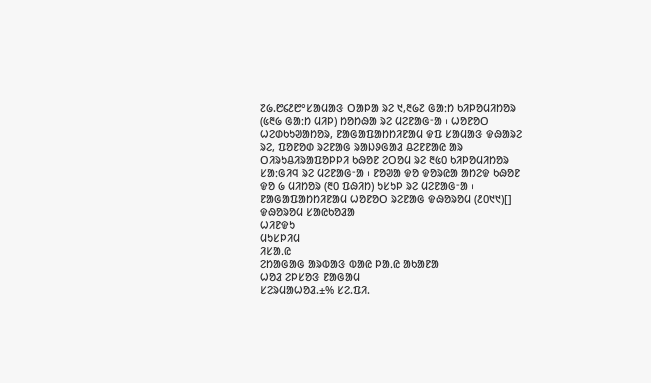᱗᱙.᱘᱔᱒᱘°ᱥᱟᱢᱟᱝ ᱛᱟᱞᱟ ᱨᱮ ᱑,᱓᱙᱗ ᱜᱟᱺᱴ ᱠᱤᱞᱚᱢᱤᱴᱚᱨ (᱕᱓᱙ ᱜᱟᱺᱴ ᱢᱤᱞ) ᱴᱚᱴᱷᱟ ᱨᱮ ᱢᱮᱱᱟᱜᱼᱟ ᱾ ᱦᱚᱱᱚᱛ ᱦᱮᱰᱠᱩᱣᱟᱴᱚᱨ, ᱱᱟᱜᱟᱯᱟᱴᱴᱤᱱᱟᱢ ᱫᱯ ᱥᱟᱢᱟᱝ ᱫᱷᱟᱨᱮ ᱨᱮ, ᱯᱚᱱᱚᱰ ᱨᱮᱱᱟᱜ ᱨᱟᱡᱽᱜᱟᱲ ᱪᱮᱱᱱᱟᱭ ᱟᱨ ᱛᱤᱨᱩᱪᱤᱨᱟᱯᱚᱞᱞᱤ ᱠᱷᱚᱱ ᱮᱛᱚᱢ ᱨᱮ ᱓᱕᱐ ᱠᱤᱞᱚᱢᱤᱴᱚᱨ ᱥᱟᱺᱜᱤᱧ ᱨᱮ ᱢᱮᱱᱟᱜᱼᱟ ᱾ ᱱᱚᱣᱟ ᱫᱚ ᱫᱚᱨᱭᱟ ᱟᱴᱮᱫ ᱠᱷᱚᱱ ᱫᱚ ᱙ ᱢᱤᱴᱚᱨ (᱓᱐ ᱯᱷᱤᱴ) ᱩᱥᱩᱞ ᱨᱮ ᱢᱮᱱᱟᱜᱼᱟ ᱾
ᱱᱟᱜᱟᱯᱟᱴᱴᱤᱱᱟᱢ ᱦᱚᱱᱚᱛ ᱨᱮᱱᱟᱜ ᱫᱷᱚᱨᱚᱢ (᱒᱐᱑᱑)[]
ᱫᱷᱚᱨᱚᱢ ᱥᱟᱭᱠᱚᱲᱟ
ᱦᱤᱱᱫᱩ
ᱢᱩᱥᱞᱤᱢ
ᱤᱥᱟᱹᱭ
ᱮᱴᱟᱜᱟᱜ ᱟᱨᱵᱟᱝ ᱵᱟᱭ ᱞᱟᱹᱭ ᱟᱠᱟᱱᱟ
ᱦᱚᱲ ᱮᱞᱥᱚᱝ ᱱᱟᱜᱟᱢ
ᱥᱮᱨᱢᱟᱦᱚᱲ.±% ᱥᱮ.ᱯᱤ.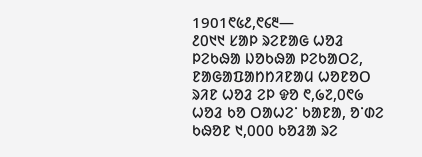1901᱖᱕᱒,᱖᱔᱓—
᱒᱐᱑᱑ ᱥᱟᱞ ᱨᱮᱱᱟᱜ ᱦᱚᱲ ᱞᱮᱠᱷᱟ ᱡᱚᱠᱷᱟ ᱞᱮᱠᱟᱛᱮ, ᱱᱟᱜᱟᱯᱟᱴᱴᱤᱱᱟᱢ ᱦᱚᱱᱚᱛ ᱨᱤᱱ ᱦᱚᱲ ᱮᱞ ᱫᱚ ᱖,᱙᱗,᱐᱖᱙ ᱦᱚᱲ ᱠᱚ ᱛᱟᱦᱮᱸ ᱠᱟᱱᱟ, ᱚᱸᱰᱮ ᱠᱷᱚᱱ ᱑,᱐᱐᱐ ᱠᱚᱲᱟ ᱨᱮ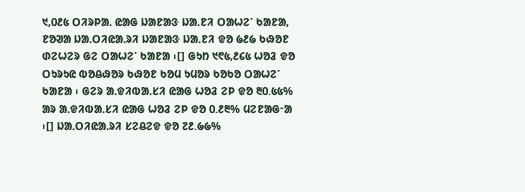᱑,᱐᱒᱕ ᱛᱤᱨᱞᱟᱹ ᱭᱟᱜ ᱡᱟᱱᱟᱝ ᱡᱟᱹᱱᱤ ᱛᱟᱦᱮᱸ ᱠᱟᱱᱟ, ᱱᱚᱣᱟ ᱡᱟᱹᱛᱤᱭᱟᱹᱨᱤ ᱡᱟᱱᱟᱝ ᱡᱟᱹᱱᱤ ᱫᱚ ᱙᱒᱙ ᱠᱷᱚᱱ ᱰᱮᱦᱮᱨ ᱜᱮ ᱛᱟᱦᱮᱸ ᱠᱟᱱᱟ ᱾[] ᱜᱩᱴ ᱑᱖᱕,᱒᱔᱕ ᱦᱚᱲ ᱫᱚ ᱛᱩᱨᱩᱭ ᱵᱚᱪᱷᱚᱨ ᱠᱷᱚᱱ ᱠᱚᱢ ᱩᱢᱚᱨ ᱠᱚᱠᱚ ᱛᱟᱦᱮᱸ ᱠᱟᱱᱟ ᱾ ᱜᱮᱨ ᱟᱹᱫᱤᱵᱟᱹᱥᱤ ᱭᱟᱜ ᱦᱚᱲ ᱮᱞ ᱫᱚ ᱓᱐.᱕᱕% ᱟᱨ ᱟᱹᱫᱤᱵᱟᱹᱥᱤ ᱭᱟᱜ ᱦᱚᱲ ᱮᱞ ᱫᱚ ᱐.᱒᱓% ᱢᱮᱱᱟᱜᱼᱟ ᱾[] ᱡᱟᱹᱛᱤᱭᱟᱹᱨᱤ ᱥᱮᱪᱮᱫ ᱫᱚ ᱗᱒.᱙᱙%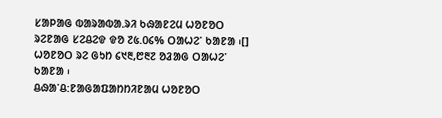ᱥᱟᱞᱟᱜ ᱵᱟᱨᱟᱵᱟᱹᱨᱤ ᱠᱷᱟᱱᱮᱢ ᱦᱚᱱᱚᱛ ᱨᱮᱱᱟᱜ ᱥᱮᱪᱮᱫ ᱫᱚ ᱗᱕.᱐᱔% ᱛᱟᱦᱮᱸ ᱠᱟᱱᱟ ᱾[] ᱦᱚᱱᱚᱛ ᱨᱮ ᱜᱩᱴ ᱔᱑᱓,᱘᱓᱗ ᱚᱲᱟᱜ ᱛᱟᱦᱮᱸ ᱠᱟᱱᱟ ᱾
ᱪᱷᱟᱸᱪ:ᱱᱟᱜᱟᱯᱟᱴᱴᱤᱱᱟᱢ ᱦᱚᱱᱚᱛ